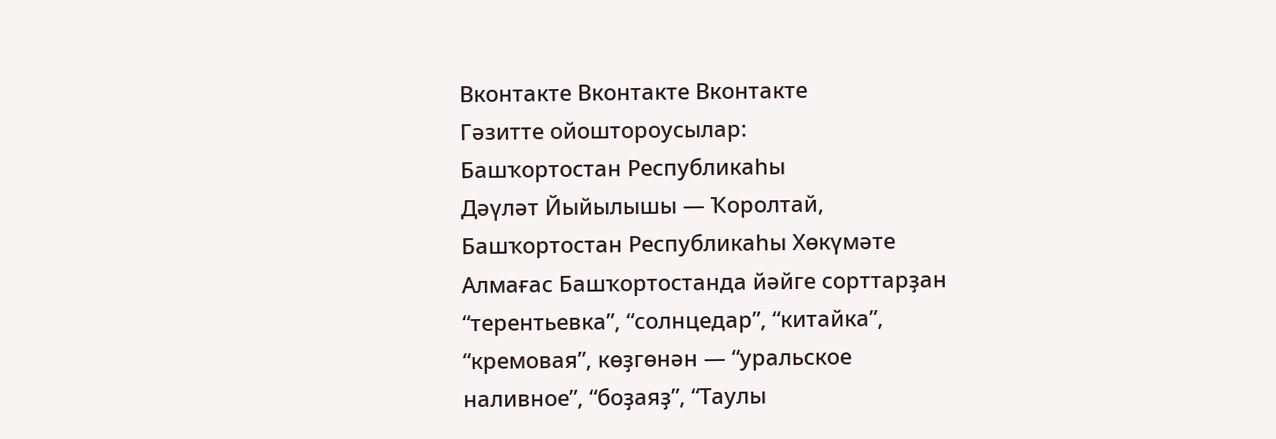Вконтакте Вконтакте Вконтакте
Гәзитте ойоштороусылар:
Башҡортостан Республикаһы
Дәүләт Йыйылышы — Ҡоролтай,
Башҡортостан Республикаһы Хөкүмәте
Алмағас Башҡортостанда йәйге сорттарҙан “терентьевка”, “солнцедар”, “китайка”, “кремовая”, көҙгөнән — “уральское наливное”, “боҙаяҙ”, “Таулы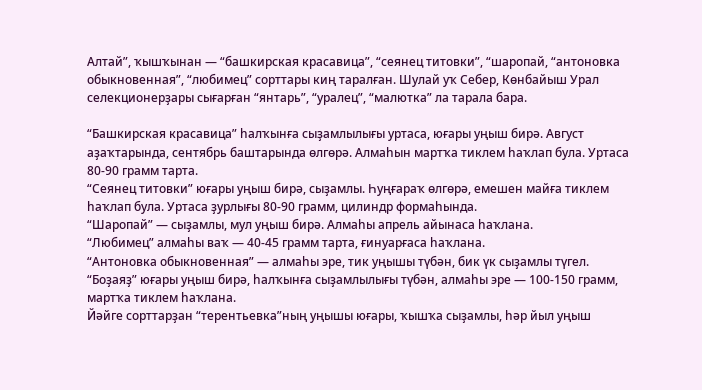Алтай”, ҡышҡынан — “башкирская красавица”, “сеянец титовки”, “шаропай, “антоновка обыкновенная”, “любимец” сорттары киң таралған. Шулай уҡ Себер, Көнбайыш Урал селекционерҙары сығарған “янтарь”, “уралец”, “малютка” ла тарала бара.

“Башкирская красавица” һалҡынға сыҙамлылығы уртаса, юғары уңыш бирә. Август аҙаҡтарында, сентябрь баштарында өлгөрә. Алмаһын мартҡа тиклем һаҡлап була. Уртаса 80-90 грамм тарта.
“Сеянец титовки” юғары уңыш бирә, сыҙамлы. Һуңғараҡ өлгөрә, емешен майға тиклем һаҡлап була. Уртаса ҙурлығы 80-90 грамм, цилиндр формаһында.
“Шаропай” — сыҙамлы, мул уңыш бирә. Алмаһы апрель айынаса һаҡлана.
“Любимец” алмаһы ваҡ — 40-45 грамм тарта, ғинуарғаса һаҡлана.
“Антоновка обыкновенная” — алмаһы эре, тик уңышы түбән, бик үк сыҙамлы түгел.
“Боҙаяҙ” юғары уңыш бирә, һалҡынға сыҙамлылығы түбән, алмаһы эре — 100-150 грамм, мартҡа тиклем һаҡлана.
Йәйге сорттарҙан “терентьевка”ның уңышы юғары, ҡышҡа сыҙамлы, һәр йыл уңыш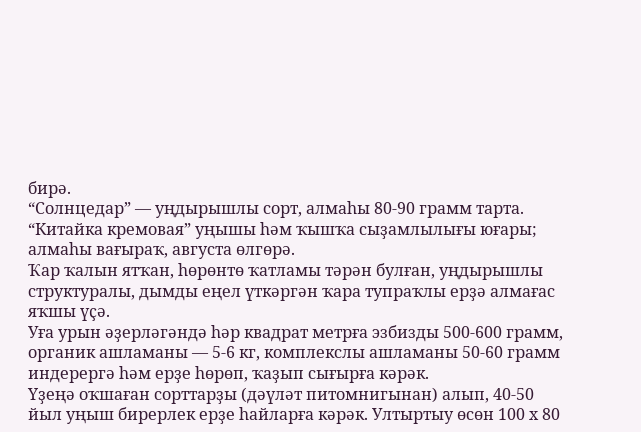бирә.
“Солнцедар” — уңдырышлы сорт, алмаһы 80-90 грамм тарта.
“Китайка кремовая” уңышы һәм ҡышҡа сыҙамлылығы юғары; алмаһы вағыраҡ, августа өлгөрә.
Ҡар ҡалын ятҡан, һөрөнтө ҡатламы тәрән булған, уңдырышлы структуралы, дымды еңел үткәргән ҡара тупраҡлы ерҙә алмағас яҡшы үҫә.
Уға урын әҙерләгәндә һәр квадрат метрға эзбизды 500-600 грамм, органик ашламаны — 5-6 кг, комплекслы ашламаны 50-60 грамм индерергә һәм ерҙе һөрөп, ҡаҙып сығырға кәрәк.
Үҙеңә оҡшаған сорттарҙы (дәүләт питомнигынан) алып, 40-50 йыл уңыш бирерлек ерҙе һайларға кәрәк. Ултыртыу өсөн 100 х 80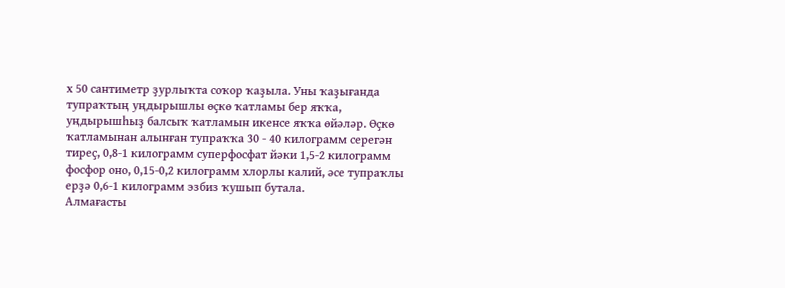х 50 сантиметр ҙурлыҡта соҡор ҡаҙыла. Уны ҡаҙығанда тупраҡтың уңдырышлы өҫкө ҡатламы бер яҡҡа, уңдырышһыҙ балсыҡ ҡатламын икенсе яҡҡа өйәләр. Өҫкө ҡатламынан алынған тупраҡҡа 30 - 40 килограмм серегән тиреҫ, 0,8-1 килограмм суперфосфат йәки 1,5-2 килограмм фосфор оно, 0,15-0,2 килограмм хлорлы калий, әсе тупраҡлы ерҙә 0,6-1 килограмм эзбиз ҡушып бутала.
Алмағасты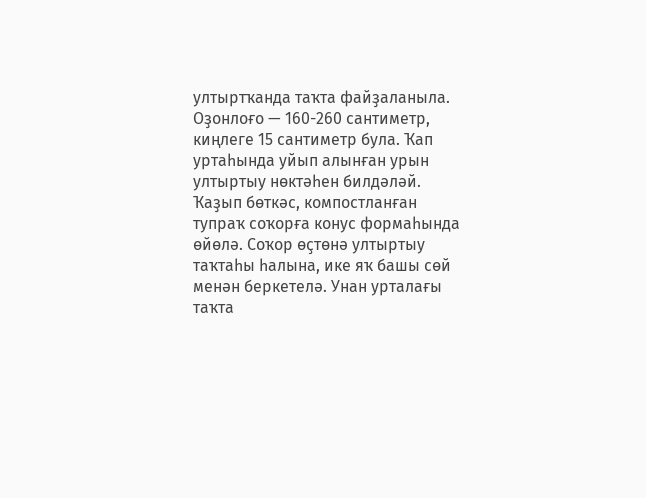ултыртҡанда таҡта файҙаланыла. Оҙонлоғо — 160-260 сантиметр, киңлеге 15 сантиметр була. Ҡап уртаһында уйып алынған урын ултыртыу нөктәһен билдәләй. Ҡаҙып бөткәс, компостланған тупраҡ соҡорға конус формаһында өйөлә. Соҡор өҫтөнә ултыртыу таҡтаһы һалына, ике яҡ башы сөй менән беркетелә. Унан урталағы таҡта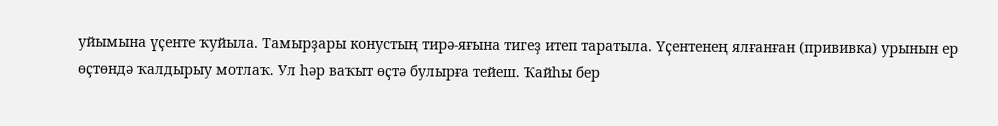уйымына үҫенте ҡуйыла. Тамырҙары конустың тирә-яғына тигеҙ итеп таратыла. Үҫентенең ялғанған (прививка) урынын ер өҫтөндә ҡалдырыу мотлаҡ. Ул һәр ваҡыт өҫтә булырға тейеш. Ҡайһы бер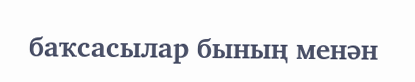баҡсасылар бының менән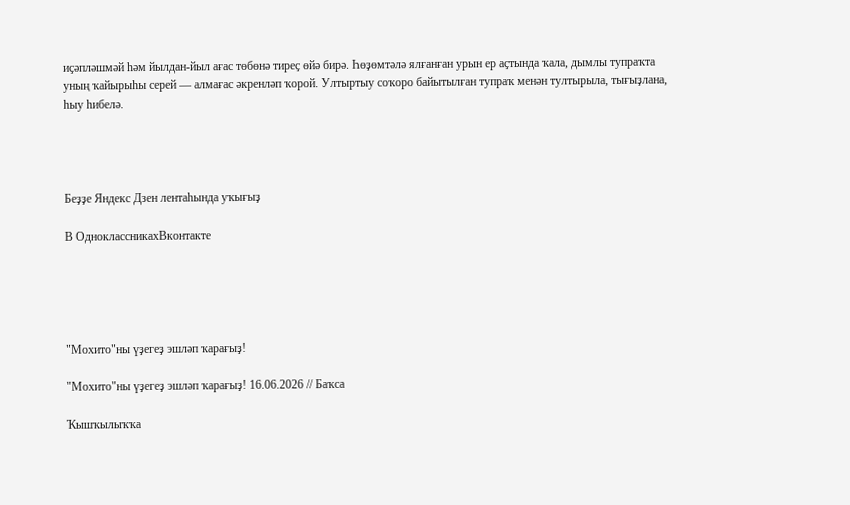иҫәпләшмәй һәм йылдан-йыл ағас төбөнә тиреҫ өйә бирә. Һөҙөмтәлә ялғанған урын ер аҫтында ҡала, дымлы тупраҡта уның ҡайырыһы серей — алмағас әкренләп ҡорой. Ултыртыу соҡоро байытылған тупраҡ менән тултырыла, тығыҙлана, һыу һибелә.




Беҙҙе Яндекс Дзен лентаһында уҡығыҙ

В ОдноклассникахВконтакте





"Мохито"ны үҙегеҙ эшләп ҡарағыҙ!

"Мохито"ны үҙегеҙ эшләп ҡарағыҙ! 16.06.2026 // Баҡса

Ҡышҡылыҡҡа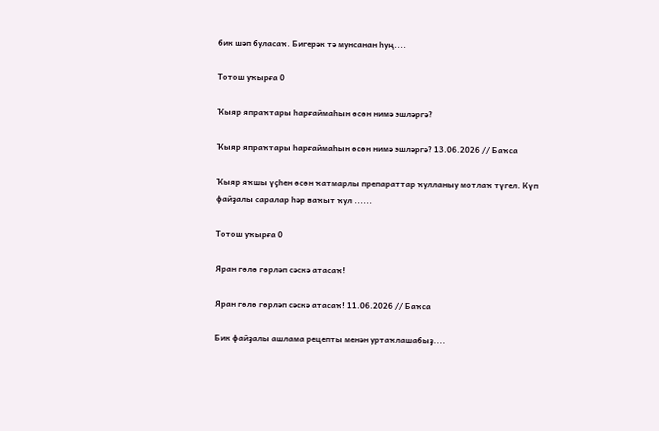бик шәп буласаҡ. Бигерәк тә мунсанан һуң....

Тотош уҡырға 0

Ҡыяр япраҡтары һарғаймаһын өсөн нимә эшләргә?

Ҡыяр япраҡтары һарғаймаһын өсөн нимә эшләргә? 13.06.2026 // Баҡса

Ҡыяр яҡшы үҫһен өсөн ҡатмарлы препараттар ҡулланыу мотлаҡ түгел. Күп файҙалы саралар һәр ваҡыт ҡул ......

Тотош уҡырға 0

Яран гөлө гөрләп сәскә атасаҡ!

Яран гөлө гөрләп сәскә атасаҡ! 11.06.2026 // Баҡса

Бик файҙалы ашлама рецепты менән уртаҡлашабыҙ....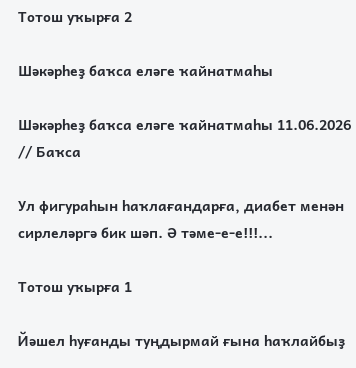Тотош уҡырға 2

Шәкәрһеҙ баҡса еләге ҡайнатмаһы

Шәкәрһеҙ баҡса еләге ҡайнатмаһы 11.06.2026 // Баҡса

Ул фигураһын һаҡлағандарға, диабет менән сирлеләргә бик шәп. Ә тәме-е-е!!!...

Тотош уҡырға 1

Йәшел һуғанды туңдырмай ғына һаҡлайбыҙ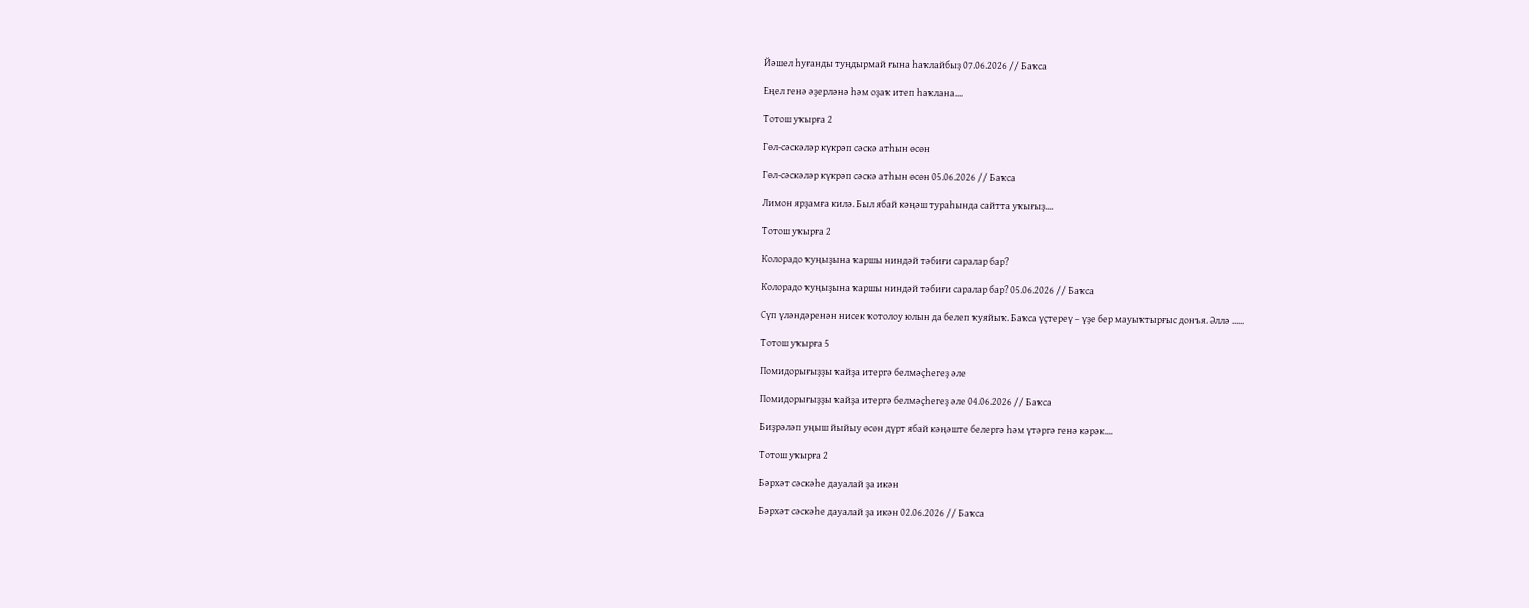Йәшел һуғанды туңдырмай ғына һаҡлайбыҙ 07.06.2026 // Баҡса

Еңел генә әҙерләнә һәм оҙаҡ итеп һаҡлана....

Тотош уҡырға 2

Гөл-сәскәләр күкрәп сәскә атһын өсөн

Гөл-сәскәләр күкрәп сәскә атһын өсөн 05.06.2026 // Баҡса

Лимон ярҙамға килә. Был ябай кәңәш тураһында сайтта уҡығыҙ....

Тотош уҡырға 2

Колорадо ҡуңыҙына ҡаршы ниндәй тәбиғи саралар бар?

Колорадо ҡуңыҙына ҡаршы ниндәй тәбиғи саралар бар? 05.06.2026 // Баҡса

Сүп үләндәренән нисек ҡотолоу юлын да белеп ҡуяйыҡ. Баҡса үҫтереү – үҙе бер мауыҡтырғыс донъя. Әллә ......

Тотош уҡырға 5

Помидорығыҙҙы ҡайҙа итергә белмәҫһегеҙ әле

Помидорығыҙҙы ҡайҙа итергә белмәҫһегеҙ әле 04.06.2026 // Баҡса

Биҙрәләп уңыш йыйыу өсөн дүрт ябай кәңәште белергә һәм үтәргә генә кәрәк....

Тотош уҡырға 2

Бәрхәт сәскәһе дауалай ҙа икән

Бәрхәт сәскәһе дауалай ҙа икән 02.06.2026 // Баҡса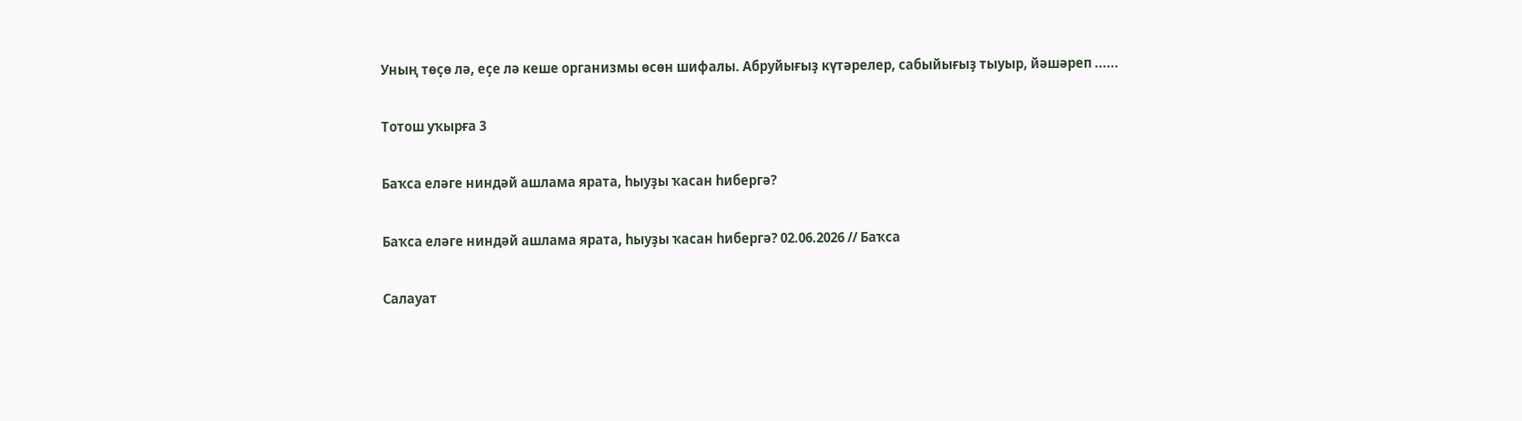Уның төҫө лә, еҫе лә кеше организмы өсөн шифалы. Абруйығыҙ күтәрелер, сабыйығыҙ тыуыр, йәшәреп ......

Тотош уҡырға 3

Баҡса еләге ниндәй ашлама ярата, һыуҙы ҡасан һибергә?

Баҡса еләге ниндәй ашлама ярата, һыуҙы ҡасан һибергә? 02.06.2026 // Баҡса

Салауат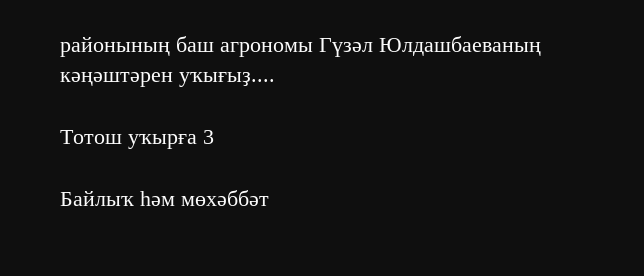районының баш агрономы Гүзәл Юлдашбаеваның кәңәштәрен уҡығыҙ....

Тотош уҡырға 3

Байлыҡ һәм мөхәббәт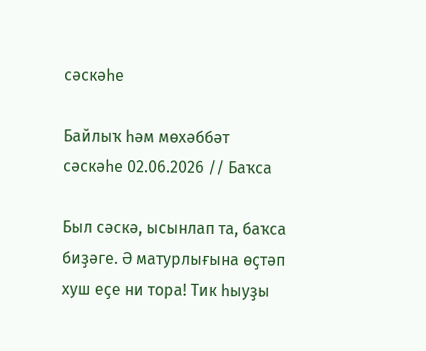сәскәһе

Байлыҡ һәм мөхәббәт сәскәһе 02.06.2026 // Баҡса

Был сәскә, ысынлап та, баҡса биҙәге. Ә матурлығына өҫтәп хуш еҫе ни тора! Тик һыуҙы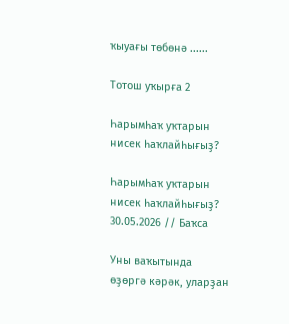ҡыуағы төбөнә ......

Тотош уҡырға 2

Һарымһаҡ уҡтарын нисек һаҡлайһығыҙ?

Һарымһаҡ уҡтарын нисек һаҡлайһығыҙ? 30.05.2026 // Баҡса

Уны ваҡытында өҙөргә кәрәк, уларҙан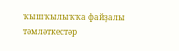ҡышҡылыҡҡа файҙалы тәмләткестәр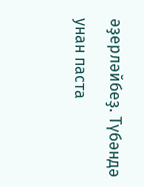әҙерләйбеҙ. Түбәндә унан паста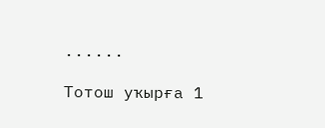......

Тотош уҡырға 1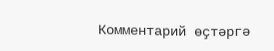Комментарий өҫтәргә